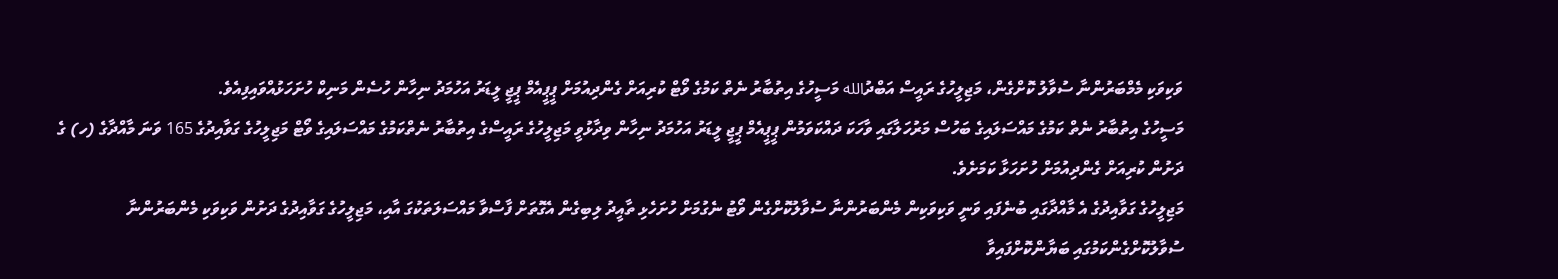ވަކިވަކި މެމްބަރުންނާ ސުވާލު ކޮށްގެން، މަޖިލީހުގެ ރައީސް އަބްދުالله މަސީހުގެ އިތުބާރު ނެތް ކަމުގެ ވޯޓް ކުރިއަށް ގެންދިއުމަށް ޕީޕީއެމް ޕީޖީ ލީޑަރު އަހުމަދު ނިހާން ހުސެން މަނިކް ހުށަހަޅުއްވައިފިއެވެ.
މަސީހުގެ އިތުބާރު ނެތް ކަމުގެ މައްސަލައިގެ ބަހުސް މަރުހަލާގައި ވާހަކަ ދައްކަވަމުން ޕީޕީއެމް ޕީޖީ ލީޑަރު އަހުމަދު ނިހާން ވިދާޅުވީ މަޖިލީހުގެ ރައީސްގެ އިތުބާރު ނެތްކަމުގެ މައްސަލައިގެ ވޯޓް މަޖިލީހުގެ ގަވާއިދުގެ 165 ވަނަ މާއްދާގެ (ހ) ގެ ދަށުން ކުރިއަށް ގެންދިއުމަށް ހުށަހަޅާ ކަމަށެވެ.
މަޖިލީހުގެ ގަވާއިދުގެ އެ މާއްދާގައި ބުނެފައި ވަނީ ވަކިވަކިން މެންބަރުންނާ ސުވާލުކޮށްގެން ވޯޓު ނެގުމަށް ހުށަހެޅި ތާއީދު ލިބިގެން އެގޮތަށް ފާސްވާ މައްސަލަތަކުގަ އާއި، މަޖިލީހުގެ ގަވާއިދުގެ ދަށުން ވަކިވަކި މެންބަރުންނާ ސުވާލުކޮށްގެންކަމުގައި ބަޔާންކޮށްފައިވާ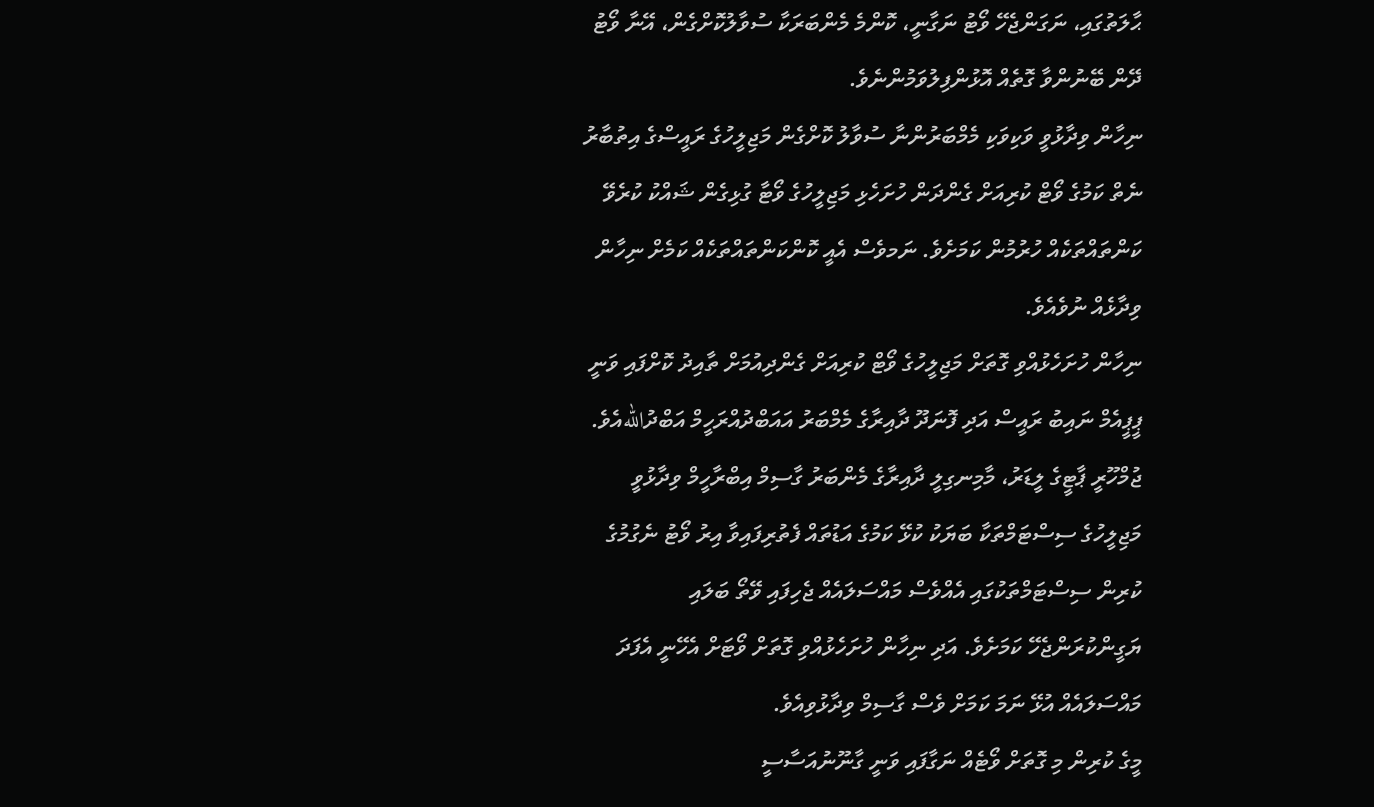ޙާލަތުގައި، ނަގަންޖެހޭ ވޯޓު ނަގާނީ، ކޮންމެ މެންބަރަކާ ސުވާލުކޮށްގެން، އޭނާ ވޯޓު ދޭން ބޭނުންވާ ގޮތެއް އޮޅުންފިލުވަމުންނެވެ.
ނިހާން ވިދާޅުވީ ވަކިވަކި މެމްބަރުންނާ ސުވާލު ކޮށްގެން މަޖިލީހުގެ ރައީސްގެ އިތުބާރު ނެތް ކަމުގެ ވޯޓް ކުރިއަށް ގެންދަން ހުށަހެޅި މަޖިލީހުގެ ވޯޓާ ގުޅިގެން ޝައްކު ކުރެވޭ ކަންތައްތަކެއް ހުރުމުން ކަމަށެވެ. ނަމވެސް އެއީ ކޮންކަންތައްތަކެއް ކަމެށް ނިހާން ވިދާޅެއް ނުވެއެވެ.
ނިހާން ހުށަހެޅުއްވި ގޮތަށް މަޖިލީހުގެ ވޯޓް ކުރިއަށް ގެންދިއުމަށް ތާއިދު ކޮށްފައި ވަނީ ޕީޕީއެމް ނައިބު ރައީސް އަދި ފޮނަދޫ ދާއިރާގެ މެމްބަރު އައަބްދުއްރަހީމް އަބްދުاللهއެވެ.
ޖުމްހޫރީ ޕާޓީގެ ލީޑަރު، މާމިނގިލީ ދާއިރާގެ މެންބަރު ގާސިމް އިބްރާހީމް ވިދާޅުވީ މަޖިލީހުގެ ސިސްޓަމްތަކާ ބަޔަކު ކުޅޭ ކަމުގެ އަޑުތައް ފެތުރިފައިވާ އިރު ވޯޓު ނެގުމުގެ ކުރިން ސިސްޓަމްތަކުގައި އެއްވެސް މައްސަލައެއް ޖެހިފައި ވޭތޯ ބަލައި ޔަގީންކުރަންޖެހޭ ކަމަށެވެ. އަދި ނިހާން ހުށަހެޅުއްވި ގޮތަށް ވޯޓަށް އެހޭނީ އެފަދަ މައްސަލައެއް އުޅޭ ނަމަ ކަމަށް ވެސް ގާސިމް ވިދާޅުވިއެވެ.
މީގެ ކުރިން މި ގޮތަށް ވޯޓެއް ނަގާފައި ވަނީ ގާނޫނުއަސާސީ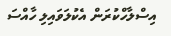އިސްލާހްކުރަން އެކުލަވައިލި ހާއްސަ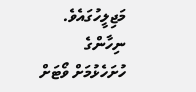މަޖިލީހުގައެވެ.
ނިހާންގެ ހުށަހެޅުމަށް ވޯޓަށް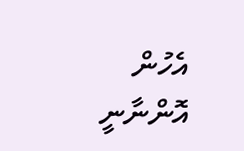އެހުން އޮންނާނީ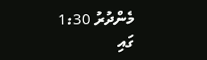މެންދުރު 1:30 ގައި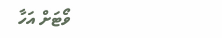ވޯޓަށް އަހާ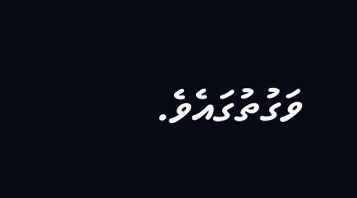ވަގުތުގައެވެ.